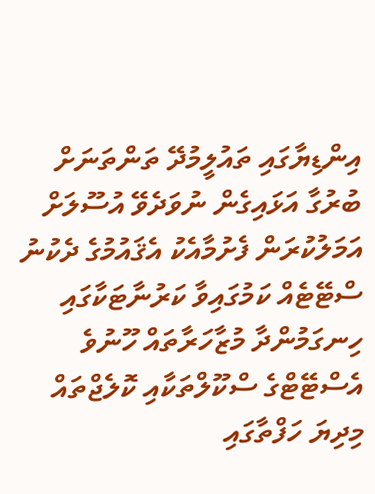އިންޑިޔާގައި ތައުލީމުދޭ ތަންތަނަށް ބުރުގާ އަޅައިގެން ނުވަދެވޭ އުސޫލަށް އަމަލުކުރަން ފެށުމާއެކު އެޤައުމުގެ ދެކުނު ސްޓޭޓެއް ކަމުގައިވާ ކަރުނާޓަކާގައި ހިނގަމުންދާ މުޒާހަރާތައް ހޫނުވެ އެސްޓޭޓްގެ ސްކޫލްތަކާއި ކޮލެޖްތައް މިދިޔަ ހަފްތާގައި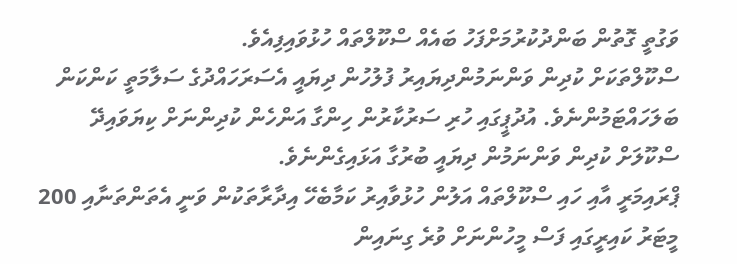ވަގުތީ ގޮތުން ބަންދުކުރުމަށްފަހު ބައެއް ސްކޫލްތައް ހުޅުވައިފިއެވެ.
ސްކޫލްތަކަށް ކުދިން ވަންނަމުންދިޔައިރު ފުލުހުން ދިޔައީ އެސަރަހައްދުގެ ސަލާމަތީ ކަންކަން ބަލަހައްޓަމުންނެވެ. އުދުޕީގައި ހުރި ސަރުކާރުން ހިންގާ އަންހެން ކުދިންނަށް ކިޔަވައިދޭ ސްކޫލަށް ކުދިން ވަންނަމުން ދިޔައީ ބުރުގާ އަޅައިގެންނެވެ.
ޕްރައިމަރީ އާއި ހައި ސްކޫލްތައް އަލުން ހުޅުވާއިރު ކަމާބެހޭ އިދާރާތަކުން ވަނީ އެތަންތަނާއި 200 މީޓަރު ކައިރީގައި ފަސް މީހުންނަށް ވުރެ ގިނައިން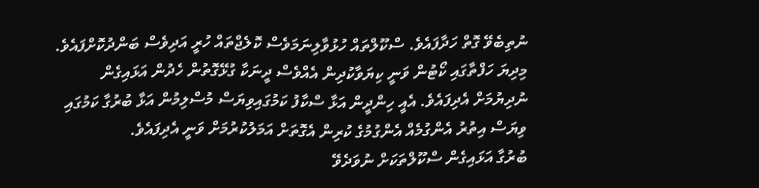ނުތިބެވޭ ގޮތް ހަދާފައެވެ. ސްކޫލްތައް ހުޅުވާލިނަމަވެސް ކޮލެޖްތައް ހުރީ އަދިވެސް ބަންދުކޮށްފައެވެ.
މިދިޔަ ހަފްތާގައި ކޯޓުން ވަނީ ކިޔަވާކުދިން އެއްވެސް ދީނަކާ ގުޅޭގޮތުން ހެދުން އަޅައިގެން ނުދިޔުމަށް އެދިފައެވެ. އެއީ ހިންދީން އަޅާ ސްކާފު ކަމުގައިވިޔަސް މުސްލިމުން އަޅާ ބުރުގާ ކަމުގައި ވިޔަސް އިތުރު އެންގުމެއް އެންގުމުގެ ކުރިން އެގޮތަށް އަމަލުކުރުމަށް ވަނީ އެދިފައެވެ.
ބުރުގާ އަޅައިގެން ސްކޫލްތަކަށް ނުވަދެވޭ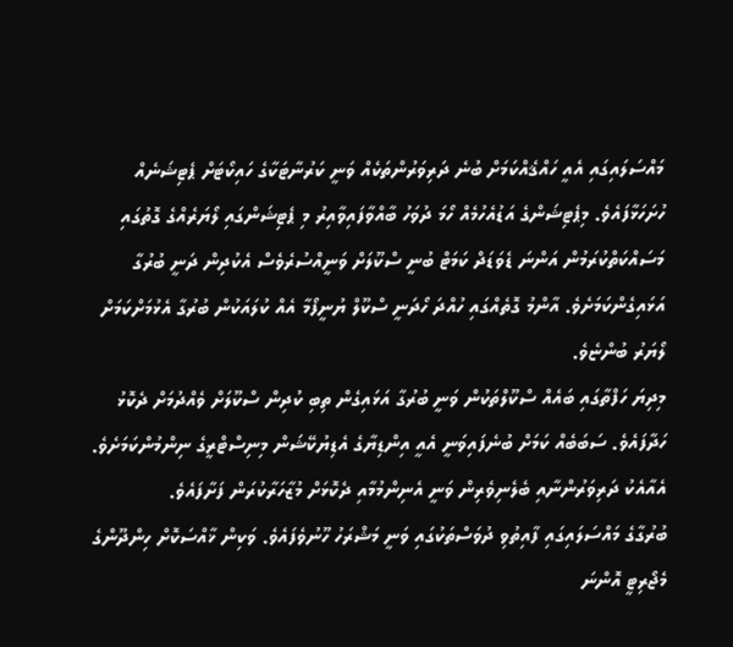މައްސަލައިގައި އެއީ ހައްޤެއްކަމަށް ބުނެ ދަރިވަރުންތަކެއް ވަނީ ކަރުނާޓަކާގެ ހައިކޯޓަށް ޕެޓިޝަނެއް ހުށަހަޅާފައެވެ. މިޕެޓިޝަންގެ އަޑުއެހުމެއް ހޯމަ ދުވަހު ބާއްވާފައިވާއިރު މި ޕެޓިޝަންގައި ލޯޔަރެއްގެ ގޮތުގައި މަސައްކަތްކުރަމުން އަންނަ ޑެވަޑަދް ކަމަޓް ބުނީ ސްކޫލަށް ވަނީއްސުރެވެސް އެކުދިން ދަނީ ބުރުގާ އަޅައިގެންކަމަށެވެ. އާންމު ގޮތެއްގައި ހުއްދަ ހޯދަނީ ސްކޫލް ޔުނީފޯމާ އެއް ކުލައަކުން ބުރުގާ އެޅުމަށްކަމަށް ލޯޔަރު ބުންޏެވެ.
މިދިޔަ ހަފްތާގައި ބައެއް ސްކޫލްތަކުން ވަނީ ބުރުގާ އަޅައިގެން ތިބި ކުދިން ސްކޫލަށް ވެއްދުމަށް ދެކޮޅު ހަދާފައެވެ. ސަބަބެއް ކަމަށް ބުނެފައިވަނީ އެއީ އިންޑިޔާގެ އެޑިޔުކޭޝަން މިނިސްޓްރީގެ ނިންމުންކަމަށެވެ.
އެއާއެކު ދަރިވަރުންނާއި ބެލެނިވެރިން ވަނީ އެނިންމުމާއި ދެކޮޅަށް މުޒާހަރާކުރަން ފަށާފައެވެ.
ބުރުގާގެ މައްސަލައިގައި ފާއިތުވި ދުވަސްތަކުގައި ވަނީ މަޝްރަހު ހޫނުވެފައެވެ. ވަކިން ޚާއްސަކޮށް ހިންދޫންގެ މެޖޯރިޓީ އޮންނަ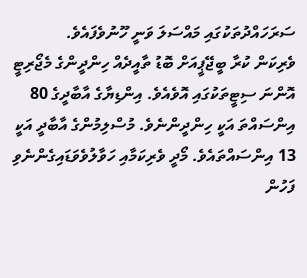ސަރަހައްދުތަކުގައި މައްސަލަ ވަނީ ހޫނުވެފައެވެ.
ވެރިކަން ކުރާ ބީޖޭޕީއަށް ބޮޑު ތާއީދެއް ހިންދީންގެ މެޖޯރިޓީ އޮންނަ ސިޓީތަކުގައި އޮވެއެވެ. އިންޑިޔާގެ އާބާދީގެ 80 އިންސައްތަ އަކީ ހިންދީންނެވެ. މުސްލިމުންގެ އާބާދީ އަކީ 13 އިންސައްތައެވެ. މޯދީ ވެރިކަމާއި ހަވާލުވެވަޑައިގެންނެވި ފަހުން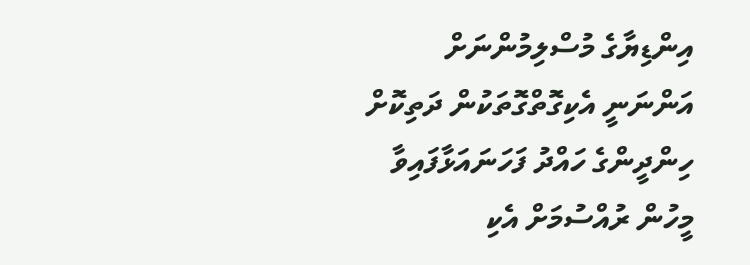އިންޑިޔާގެ މުސްލިމުންނަށް އަންނަނީ އެކިގޮތްގޮތަކުން ދަތިކޮށް ހިންދީންގެ ހައްދު ފަހަނައަޅާފައިވާ މީހުން ރުއްސުމަށް އެކި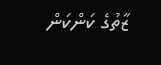ޒާތުގެ ކަންކަން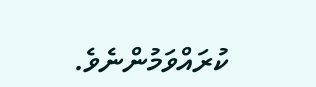ކުރައްވަމުންނެވެ.